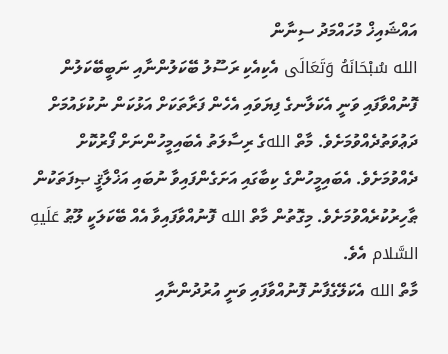އައްޝައިޚް މުހައްމަދު ސިނާން
الله سُبْحَانَهُ وَتَعَالَى އެކިއެކި ރަސޫލު ބޭކަލުންނާއި ނަބީބޭކަލުން ފޮނުއްވާފައި ވަނީ އެކަލާނގެ ފިޔަވައި އެހެން ފަރާތަކަށް އަޅުކަން ނުކުޅައުމަށް ދަޢުވަތުދެއްވުމަށެވެ. މާތް اللهގެ ރިސާލަތު އެބައިމީހުންނަށް ފޯރުކޮށް ދެއްވުމަށެވެ. އެބައިމީހުންގެ ކިބާގައި އަށަގެންފައިވާ ނުބައި އަޚްލާޤީ ޞިފަތަކުން ޠާހިރުކުރެއްވުމަށެވެ. މިގޮތުން މާތް الله ފޮނުއްވާފައިވާ އެއް ބޭކަލަކީ ލޫޠު عَلَيهِ السَّلام އެވެ.
މާތް الله އެކަލޭގެފާނު ފޮނުއްވާފައި ވަނީ އުރުދުންނާއި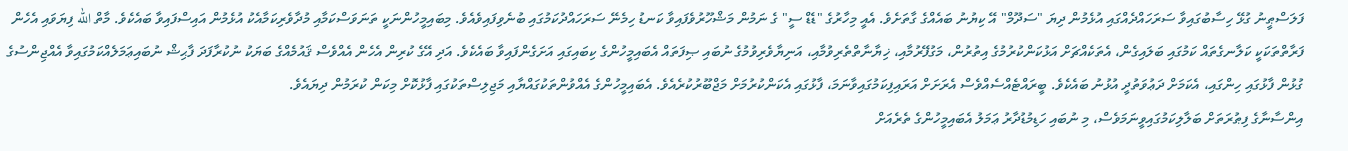ފަލަސްޠީނު ގުޅޭ ހިސާބުގައިވާ ސަރަހައްދެއްގައި އުޅެމުން ދިޔަ "ސަދޫމް" އޭ ކިޔުނު ބައެއްގެ ގާތަށެވެ. އެއީ މިހާރުގެ "ޑެޑް ސީ" ގެ ނަމުން މަޝްހޫރުވެފައިވާ ކަނޑު ހިމެނޭ ސަރަހައްދުކަމުގައި ބުނެވިފައިވެއެވެ. މިބައިމީހުންނަކީ ތަނަވަސްކަމާއި މުދާވެރިކަމާއެކު އުޅެމުން އައިސްފައިވާ ބައެކެވެ. މާތް الله ފިޔަވައި އެހެން ފަރާތްތަކަކީ ކަލާނގެތައް ކަމުގައި ބަލައިގެން، އެތަކެއްޗަށް އަޅުކަންކުރުމުގެ އިތުރުން، މަގުފޭރުމާއި، ޚިޔާނާތްތެރިވުމާއި، އަނިޔާވެރިވުމުގެ ނުބައި ޞިފަތައް އެބައިމީހުންގެ ކިބައިގައި އަށަގެންފައިވާ ބައެކެވެ. އަދި އޭގެ ކުރިން އެހެން އެއްވެސް ޤައުމެއްގެ ބަޔަކު ނުކުރާފަދަ ފާޙިޝް ނުބައިޢަމަލެއްކަމުގައިވާ އެއްޖިންސުގެ ގުޅުން ފާޅުގައި ހިންގައި، އެކަމަށް ދަޢުވަތުދީ އުޅުނު ބައެކެވެ. ބީރައްޓެއްސެއްވެސް އެރަށަށް އަރައިފިކަމުގައިވާނަމަ، ފާޅުގައި އެކަންކުރުމަށް މަޖްބޫރުކުރެއެވެ. އެބައިމީހުންގެ އެއްވުންތަކުގައްޔާއި މަޖިލިސްތަކުގައި ފާޅުކޮށް މިކަން ކުރަމުން ދިޔައެވެ.
އިންސާނާގެ ފިޠުރަތަށް ބަލާލިކަމުގައިވީނަމަވެސް، މި ނުބައި ހަޑިމުޑުދާރު ޢަމަލު އެބައިމީހުންގެ ތެރެއަށް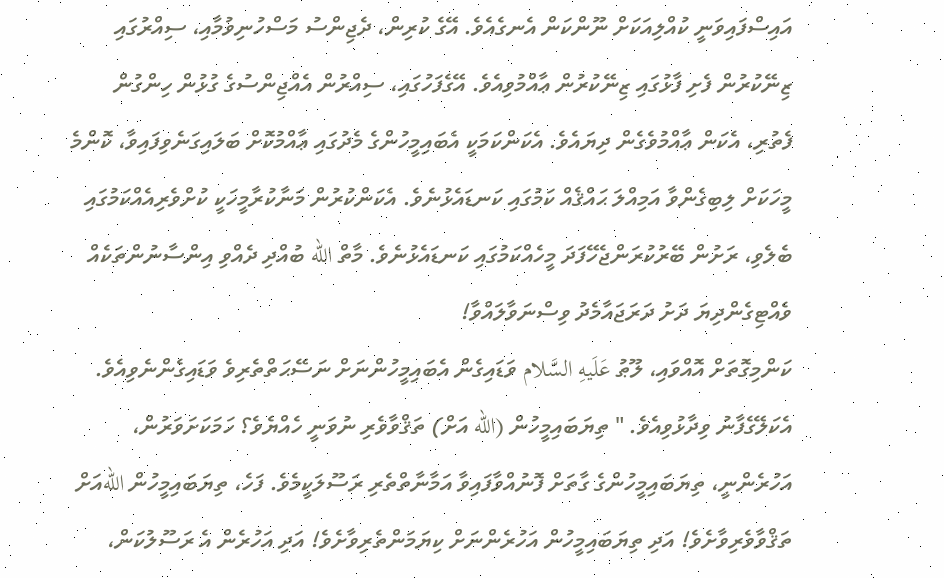އައިސްފައިވަނީ ކުއްލިއަކަށް ނޫންކަން އެނގެއެވެ. އޭގެ ކުރިން، ދެޖިންސު މަސްހުނިވުމާއި، ސިއްރުގައި ޒިނޭކުރުން ފެށި ފާޅުގައި ޒިނޭކުރުން ޢާއްމުވިއެވެ. އޭގެފަހުގައި، ސިއްރުން އެއްޖިންސުގެ ގުޅުން ހިންގުން ފެތުރި، އެކަން ޢާއްމުވެގެން ދިޔައެވެ. އެކަންކަމަކީ އެބައިމީހުންގެ މެދުގައި ޢާއްމުކޮށް ބަލައިގަނެވިފައިވާ، ކޮންމެ މީހަކަށް ލިބިގެންވާ އަމިއްލަ ޙައްޤެއް ކަމުގައި ކަނޑައެޅުނެވެ. އެކަންކުރުން މަނާކުރާމީހަކީ ކުށްވެރިއެއްކަމުގައި ބެލެވި، ރަށުން ބޭރުކުރަންޖެހޭފަދަ މީހެއްކަމުގައި ކަނޑައެޅުނެވެ. މާތް الله ބުއްދި ދެއްވި އިންސާނުންތަކެއް ވެއްޓިގެންދިޔަ ދަށު ދަރަޖައާމެދު ވިސްނަވާލައްވާ!
ކަންމިގޮތަށް އޮއްވައި، ލޫޠު عَلَيهِ السَّلام ވަޑައިގެން އެބައިމީހުންނަށް ނަސޭޙަތްތެރިވެ ވަޑައިގެންނެވިއެވެ. އެކަލޭގެފާނު ވިދާޅުވިއެވެ. " ތިޔަބައިމީހުން (الله އަށް) ތަޤްވާވެރި ނުވަނީ ހެއްޔެވެ؟ ހަމަކަށަވަރުން، އަހުރެންނީ، ތިޔަބައިމީހުންގެ ގާތަށް ފޮނުއްވާފައިވާ އަމާނާތްތެރި ރަސޫލަކީމެވެ. ފަހެ، ތިޔަބައިމީހުން اللهއަށް ތަޤްވާވެރިވާށެވެ! އަދި ތިޔަބައިމީހުން އަހުރެންނަށް ކިޔަމަންތެރިވާށެވެ! އަދި އަހުރެން އެ ރަސޫލުކަން،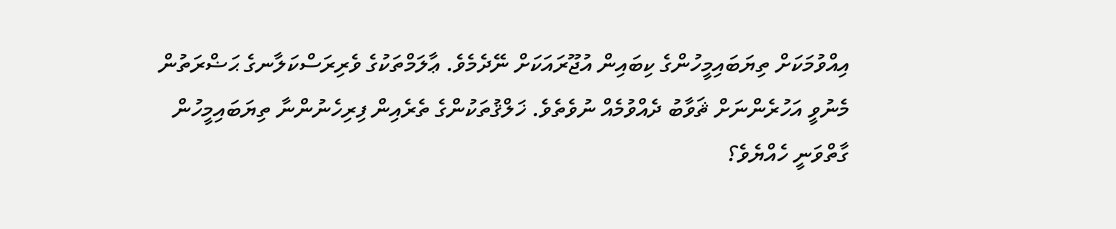އިއްވުމަކަށް ތިޔަބައިމީހުންގެ ކިބައިން އުޖޫރައަކަށް ނޭދެމެވެ. ޢާލަމްތަކުގެ ވެރިރަސްކަލާނގެ ޙަޟްރަތުން މެނުވީ އަހުރެންނަށް ޘަވާބު ދެއްވުމެއް ނުވެތެވެ. ޚަލްޤުތަކުންގެ ތެރެއިން ފިރިހެނުންނާ ތިޔަބައިމީހުން ގާތްވަނީ ހެއްޔެވެ؟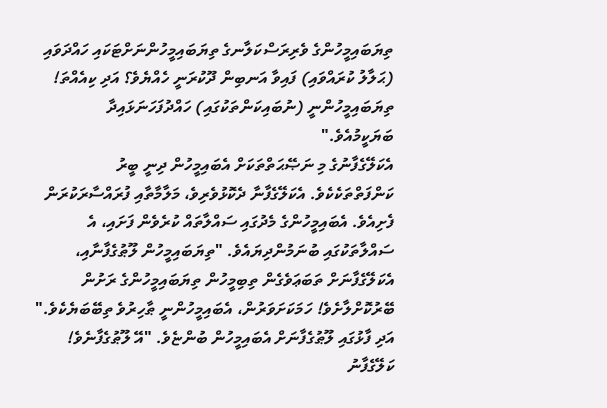ތިޔަބައިމީހުންގެ ވެރިރަސްކަލާނގެ ތިޔަބައިމީހުންނަށްޓަކައި ހައްދަވައި (ޙަލާލު ކުރައްވައި) ފައިވާ އަނބިން ދޫކުރަނީ ހެއްޔެވެ؟ އަދި ކިއެއްތަ! ތިޔަބައިމީހުންނީ (ނުބައިކަންތަކުގައި) ހައްދުފަހަނަޅައިދާ ބަޔަކީމުއެވެ."
އެކަލޭގެފާނުގެ މި ނަޞޭޙަތްތަކަށް އެބައިމީހުން ދިނީ ބީރު ކަންފަތްތަކެކެވެ. އެކަލޭގެފާނާ ދެކޮޅުވެރިވެ، މަލާމާތާއި ފުރައްސާރަކުރަން ފެށިއެވެ. އެބައިމީހުންގެ މެދުގައި ސައްލާތައް ކުރެވެން ފަށައި، އެ ސައްލާތަކުގައި ބުނަމުންދިޔައެވެ. "ތިޔަބައިމީހުން ލޫޠުގެފާނާއި، އެކަލޭގެފާނަށް ތަބަޢަވެގެން ތިބިމީހުން ތިޔަބައިމީހުންގެ ރަށުން ބޭރުކޮށްލާށެވެ! ހަމަކަށަވަރުން، އެބައިމީހުންނީ ޠާހިރުވެ ތިބޭބަޔެކެވެ." އަދި ފާޅުގައި ލޫޠުގެފާނަށް އެބައިމީހުން ބުންޏެވެ. "އޭ ލޫޠުގެފާނެވެ! ކަލޭގެފާނު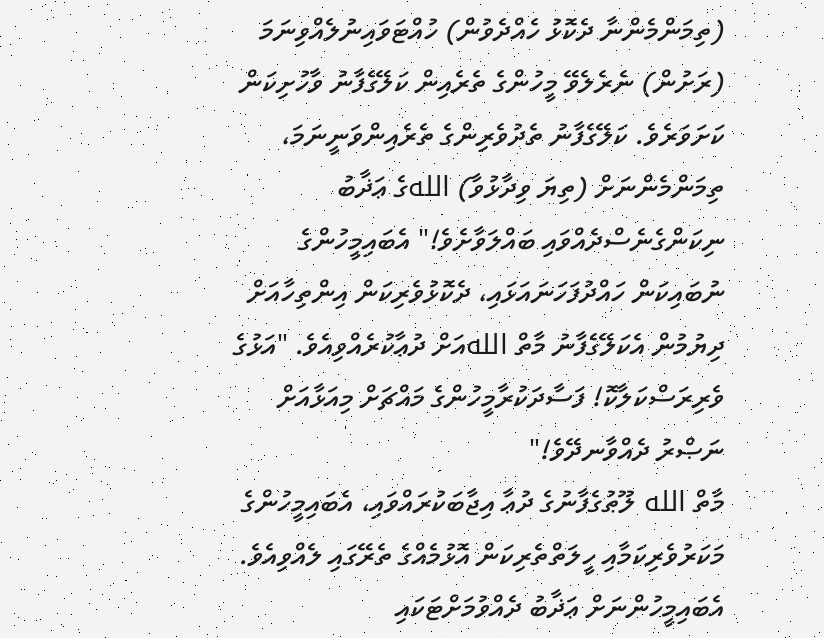(ތިމަންމެންނާ ދެކޮޅު ހެއްދެވުން) ހުއްޓަވައިނުލެއްވިނަމަ (ރަށުން) ނެރެލެވޭ މީހުންގެ ތެރެއިން ކަލޭގެފާނު ވާހުށިކަން ކަށަވަރެވެ. ކަލޭގެފާނު ތެދުވެރިންގެ ތެރެއިންވަނީނަމަ، ތިމަންމެންނަށް (ތިޔަ ވިދާޅުވާ) اللهގެ ޢަޛާބު ނިކަންގެނެސްދެއްވައި ބައްލަވާށެވެ!" އެބައިމީހުންގެ ނުބައިކަން ހައްދުފަހަނައަޅައި، ދެކޮޅުވެރިކަން އިންތިހާއަށް ދިޔުމުން އެކަލޭގެފާނު މާތް اللهއަށް ދުޢާކުރެއްވިއެވެ. "އަޅުގެ ވެރިރަސްކަލާކޮ! ފަސާދަކުރާމީހުންގެ މައްޗަށް މިއަޅާއަށް ނަޞްރު ދެއްވާނދޭވެ!"
މާތް الله ލޫޠުގެފާނުގެ ދުޢާ އިޖާބަކުރައްވައި، އެބައިމީހުންގެ މަކަރުވެރިކަމާއި ހީލަތްތެރިކަން އޮޅުމެއްގެ ތެރޭގައި ލެއްވިއެވެ. އެބައިމީހުންނަށް ޢަޛާބު ދެއްވުމަށްޓަކައި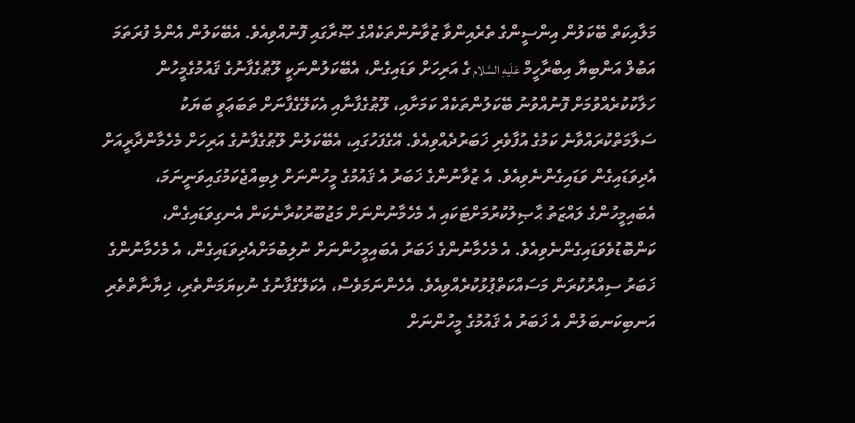މަލާއިކަތް ބޭކަލުން އިންސީންގެ ތެރެއިންވާ ޒުވާނުންތަކެއްގެ ޞޫރާގައި ފޮނުއްވިއެވެ. އެބޭކަލުން އެންމެ ފުރަތަމަ އަބުލް އަންބިޔާ އިބްރާހީމް عَلَيهِ السَّلام ގެ އަރިހަށް ވަޑައިގެން، އެބޭކަލުންނަކީ ލޫޠުގެފާނުގެ ޤައުމުގެމީހުން ހަލާކުކުރެއްވުމަށް ފޮނުއްވުނު ބޭކަލުންތަކެއް ކަމަށާއި، ލޫޠުގެފާނާއި އެކަލޭގެފާނަށް ތަބަޢަވީ ބަޔަކު ސަލާމަތްކުރައްވާނެ ކަމުގެ އުފާވެރި ޚަބަރުދެއްވިއެވެ. އޭގެފަހުގައި، އެބޭކަލުން ލޫޠުގެފާނުގެ އަރިހަށް މެހެމާންދާރީއަށް އެދިވަޑައިގެން ވަޑައިގެންނެވިއެވެ. އެ ޒުވާނުންގެ ޚަބަރު އެ ޤައުމުގެ މީހުންނަށް ލިބިއްޖެކަމުގައިވަނީނަމަ، އެބައިމީހުންގެ ލައްޒަތު ޙާޞިލުކުރުމަށްޓަކައި އެ މެހެމާނުންނަށް މަޖުބޫރުކުރާނެކަން އެނގިވަޑައިގެން، ކަންބޮޑުވެވަޑައިގެންނެވިއެވެ. އެ މެހެމާނުންގެ ޚަބަރު އެބައިމީހުންނަށް ނުލިބުމަށްއެދިވަޑައިގެން، އެ މެހެމާނުންގެ ޚަބަރު ސިއްރުކުރަން މަސައްކަތްޕުޅުކުރެއްވިއެވެ. އެހެންނަމަވެސް، އެކަލޭގެފާނުގެ ނުކިޔަމަންތެރި، ޚިޔާނާތްތެރި އަނބިކަނބަލުން އެ ޚަބަރު އެ ޤައުމުގެ މީހުންނަށް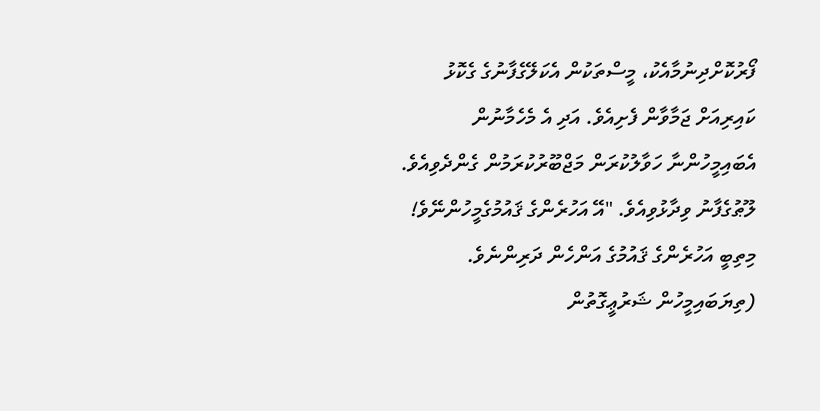ފޯރުކޮށްދިނުމާއެކު، މީސްތަކުން އެކަލޭގެފާނުގެ ގެކޮޅު ކައިރިއަށް ޖަމާވާން ފެށިއެވެ. އަދި އެ މެހެމާނުން އެބައިމީހުންނާ ހަވާލުކުރަން މަޖްބޫރުކުރަމުން ގެންދެވިއެވެ. ލޫޠުގެފާނު ވިދާޅުވިއެވެ. "އޭ އަހުރެންގެ ޤައުމުގެމީހުންނޭވެ! މިތިބީ އަހުރެންގެ ޤައުމުގެ އަންހެން ދަރިންނެވެ. (ތިޔަބައިމީހުން ޝަރުޢީގޮތުން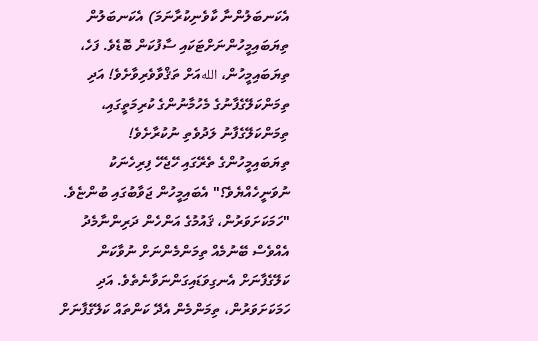އެކަނބަލުންނާ ކާވެނިކުރާނަމަ) އެކަނބަލުން ތިޔަބައިމީހުންނަށްޓަކައި ސާފުކަން ބޮޑެވެ. ފަހެ، ތިޔަބައިމީހުން، اللهއަށް ތަޤްވާވެރިވާށެވެ! އަދި ތިމަންކަލޭގެފާނުގެ މެހުމާނުންގެ ކުރިމަތީގައި، ތިމަންކަލޭގެފާނު ލަދުވެތި ނުކުރާށެވެ! ތިޔަބައިމީހުންގެ ތެރޭގައި ހޭޖެހޭ ފިރިހެނަކު ނުވަނީހެއްޔެވެ؟" އެބައިމީހުން ޖަވާބުގައި ބުންޏެވެ. "ހަމަކަށަވަރުން، ޤައުމުގެ އަންހެން ދަރިންނާމެދު އެއްވެސް ބޭނުމެއް ތިމަންމެންނަށް ނުވާކަން ކަލޭގެފާނަށް އެނގިވަޑައިގަންނަވާނެތެވެ. އަދި ހަމަކަށަވަރުން، ތިމަންމެން އެދޭ ކަންތައް ކަލޭގެފާނަށް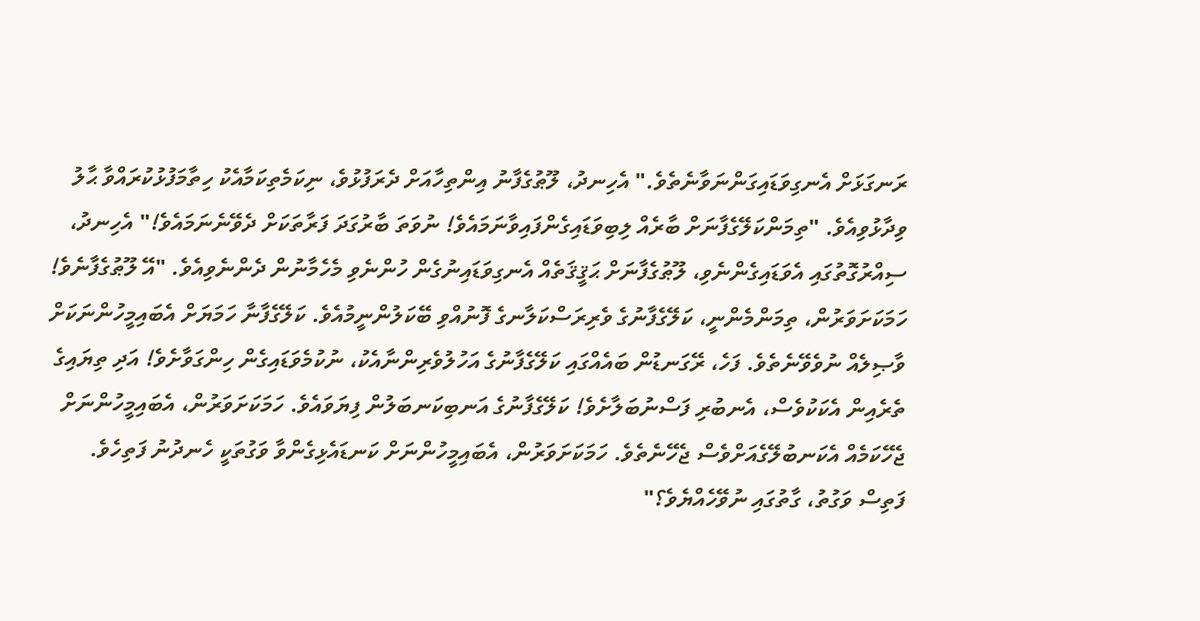ރަނގަޅަށް އެނގިވަޑައިގަންނަވާނެތެވެ." އެހިނދު، ލޫޠުގެފާނު އިންތިހާއަށް ދެރަފުޅުވެ، ނިކަމެތިކަމާއެކު ހިތާމަފުޅުކުރައްވާ ޙާލު ވިދާޅުވިއެވެ. "ތިމަންކަލޭގެފާނަށް ބާރެއް ލިބިވަޑައިގެންފައިވާނަމައެވެ! ނުވަތަ ބާރުގަދަ ފަރާތަކަށް ދެވޭނެނަމައެވެ!" އެހިނދު، ސިއްރުގޮތުގައި އެވަޑައިގެންނެވި، ލޫޠުގެފާނަށް ޙަޤީޤަތެއް އެނގިވަޑައިނުގެން ހުންނެވި މެހެމާނުން ދެންނެވިއެވެ. "އޭ ލޫޠުގެފާނެވެ! ހަމަކަށަވަރުން، ތިމަންމެންނީ، ކަލޭގެފާނުގެ ވެރިރަސްކަލާނގެ ފޮނުއްވި ބޭކަލުންނީމުއެވެ. ކަލޭގެފާނާ ހަމަޔަށް އެބައިމީހުންނަކަށް ވާޞިލެއް ނުވެވޭނެތެވެ. ފަހެ، ރޭގަނޑުން ބައެއްގައި ކަލޭގެފާނުގެ އަހުލުވެރިންނާއެކު، ނުކުމެވަޑައިގެން ހިންގަވާށެވެ! އަދި ތިޔައިގެ ތެރެއިން އެކަކުވެސް، އެނބުރި ފަސްނުބަލާށެވެ! ކަލޭގެފާނުގެ އަނބިކަނބަލުން ފިޔަވައެވެ. ހަމަކަށަވަރުން، އެބައިމީހުންނަށް ޖެހޭކަމެއް އެކަނބުލޭގެއަށްވެސް ޖެހޭނެތެވެ. ހަމަކަށަވަރުން، އެބައިމީހުންނަށް ކަނޑައެޅިގެންވާ ވަގުތަކީ ހެނދުނު ފަތިހެވެ. ފަތިސް ވަގުތު، ގާތުގައި ނުވޭހެއްޔެވެ؟"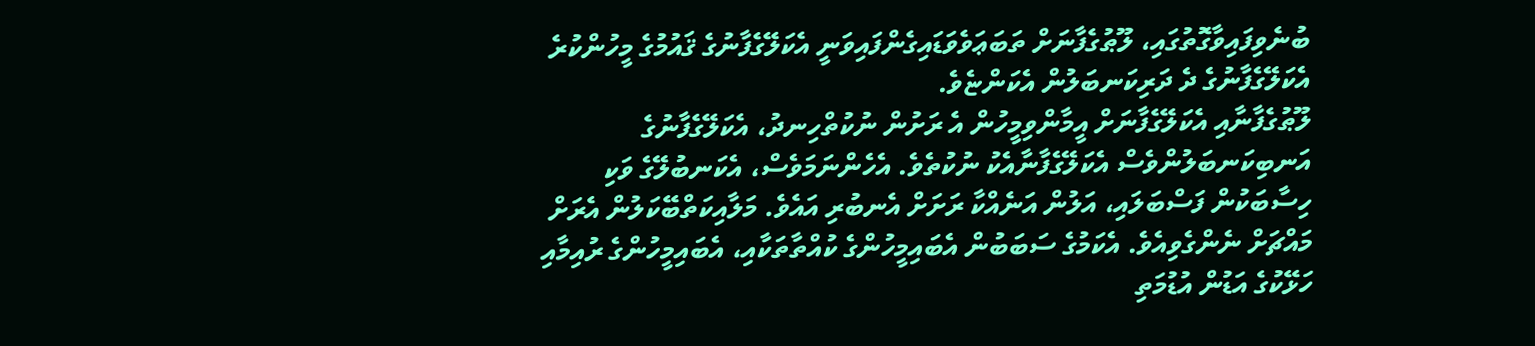ބުނެވިފައިވާގޮތުގައި، ލޫޠުގެފާނަށް ތަބަޢަވެވަޑައިގެންފައިވަނީ އެކަލޭގެފާނުގެ ޤައުމުގެ މީހުންކުރެ އެކަލޭގެފާނުގެ ދެ ދަރިކަނބަލުން އެކަންޏެވެ.
ލޫޠުގެފާނާއި އެކަލޭގެފާނަށް އީމާންވިމީހުން އެ ރަށުން ނުކުތްހިނދު، އެކަލޭގެފާނުގެ އަނބިކަނބަލުންވެސް އެކަލޭގެފާނާއެކު ނުކުތެވެ. އެހެންނަމަވެސް، އެކަނބުލޭގެ ވަކި ހިސާބަކުން ފަސްބަލައި، އަލުން އަނެއްކާ ރަށަށް އެނބުރި އައެވެ. މަލާއިކަތްބޭކަލުން އެރަށް މައްޗަށް ނެންގެވިއެވެ. އެކަމުގެ ސަބަބުން އެބައިމީހުންގެ ކުއްތާތަކާއި، އެބައިމީހުންގެ ރުއިމާއި ހަޅޭކުގެ އަޑުން އުޑުމަތި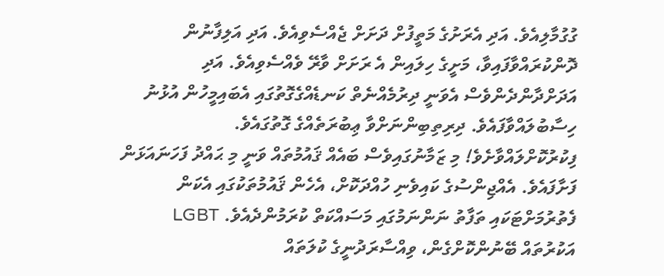ގުގުމާލިއެވެ. އަދި އެރަށުގެ މަތީފުށް ދަށަށް ޖެއްސެވިއެވެ. އަދި އަލިފާނުން ދޮންކުރައްވާފައިވާ، މަށީގެ ހިލައިން އެ ރަށަށް ވާރޭ ވެއްސެވިއެވެ. އަދި އަދަށްދާންދެންވެސް އެވަނީ ދިރުމެއްނެތް ކަނޑެއްގެގޮތުގައި އެބައިމީހުން އުޅުނު ހިސާބުލައްވާފައެވެ. ދިރިތިބިންނަށްވާ ޢިބުރަތެއްގެ ގޮތުގައެވެ.
ފިކުރުކޮށްލައްވާށެވެ! މި ޒަމާނުގައިވެސް ބައެއް ޤައުމުތައް ވަނީ މި ޙައްދު ފަހަނައަޅަން ފަށާފައެވެ. އެއްޖިންސުގެ ކައިވެނި ހުއްދަކޮށް، އެހެން ޤައުމުތަކުގައި އެކަން ފެތުރުމަށްޓަކައި ތަފާތު ނަންނަމުގައި މަސައްކަތް ކުރަމުންދެއެވެ. LGBT އަކުރުތައް ބޭނުންކޮށްގެން، ވިއްސާރަދުނީގެ ކުލަތައް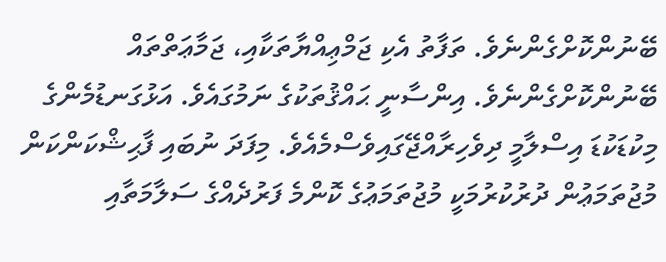ބޭނުންކޮށްގެންނެވެ. ތަފާތު އެކި ޖަމްޢިއްޔާތަކާއި، ޖަމާޢަތްތައް ބޭނުންކޮށްގެންނެވެ. އިންސާނީ ޙައްޤުތަކުގެ ނަމުގައެވެ. އަޅުގަނޑުމެންގެ މިކުޑަކުޑަ އިސްލާމީ ދިވެހިރާއްޖޭގައިވެސްމެއެވެ. މިފަދަ ނުބައި ފާޙިޝްކަންކަން މުޖުތަމަޢުން ދުރުކުރުމަކީ މުޖުތަމަޢުގެ ކޮންމެ ފަރުދެއްގެ ސަލާމަތާއި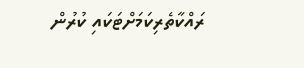ރައްކާތެރިކަމަށްޓަކައި ކުރުން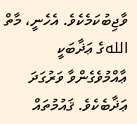ވާޖިބުކަމެކެވެ. އެހެނީ، މާތް اللهގެ ޢަޛާބަކީ ޢާއްމުވެގެންވާ ވަރުގަދަ ޢަޛާބެކެވެ. ޤައުމުތައް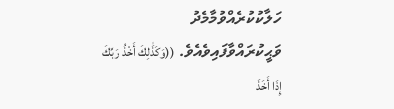ހަލާކުކުރެއްވުމާމެދު ވަޙީކުރައްވާފައިވެއެވެ. ((وَكَذَٰلِكَ أَخْذُ رَبِّكَ إِذَا أَخَذَ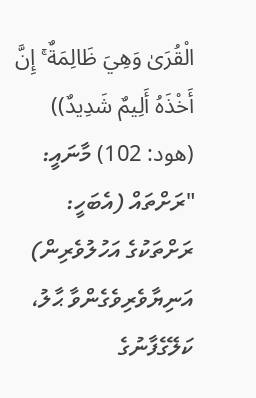الْقُرَىٰ وَهِيَ ظَالِمَةٌ ۚ إِنَّ أَخْذَهُ أَلِيمٌ شَدِيدٌ)) (هود: 102) މާނައީ: "ރަށްތައް (އެބަހީ: ރަށްތަކުގެ އަހުލުވެރިން) އަނިޔާވެރިވެގެންވާ ޙާލު، ކަލޭގެފާނުގެ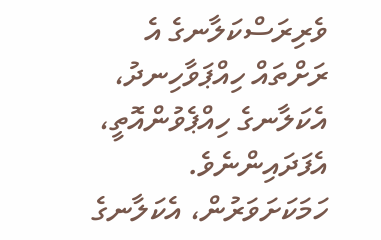ވެރިރަސްކަލާނގެ އެ ރަށްތައް ހިއްޕަވާހިނދު، އެކަލާނގެ ހިއްޕެވުންއޮތީ، އެފަދައިންނެވެ. ހަމަކަށަވަރުން، އެކަލާނގެ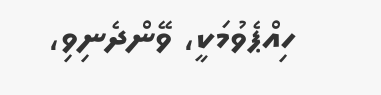ހިއްޕެވުމަކީ، ވޭންދެނިވި،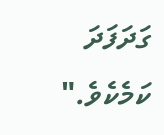ގަދަފަދަ ކަމެކެވެ."